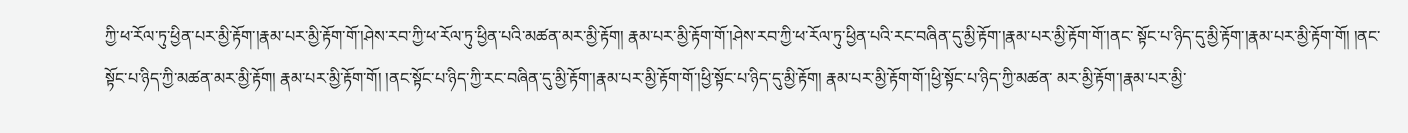ཀྱི་ཕ་རོལ་ཏུ་ཕྱིན་པར་མྱི་རྟོག་།རྣམ་པར་མྱི་རྟོག་གོ་།ཤེས་རབ་ཀྱི་ཕ་རོལ་ཏུ་ཕྱིན་པའི་མཚན་མར་མྱི་རྟོག། རྣམ་པར་མྱི་རྟོག་གོ་།ཤེས་རབ་ཀྱི་ཕ་རོལ་ཏུ་ཕྱིན་པའི་རང་བཞིན་དུ་མྱི་རྟོག་།རྣམ་པར་མྱི་རྟོག་གོ་།ནང་ སྟོང་པ་ཉིད་དུ་མྱི་རྟོག་།རྣམ་པར་མྱི་རྟོག་གོ། །ནང་སྟོང་པ་ཉིད་ཀྱི་མཚན་མར་མྱི་རྟོག། རྣམ་པར་མྱི་རྟོག་གོ། །ནང་སྟོང་པ་ཉིད་ཀྱི་རང་བཞིན་དུ་མྱི་རྟོག་།རྣམ་པར་མྱི་རྟོག་གོ་།ཕྱི་སྟོང་པ་ཉིད་དུ་མྱི་རྟོག། རྣམ་པར་མྱི་རྟོག་གོ་།ཕྱི་སྟོང་པ་ཉིད་ཀྱི་མཚན་ མར་མྱི་རྟོག་།རྣམ་པར་མྱི་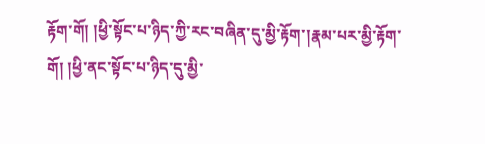རྟོག་གོ། །ཕྱི་སྟོང་པ་ཉིད་ཀྱི་རང་བཞིན་དུ་མྱི་རྟོག་།རྣམ་པར་མྱི་རྟོག་གོ། །ཕྱི་ནང་སྟོང་པ་ཉིད་དུ་མྱི་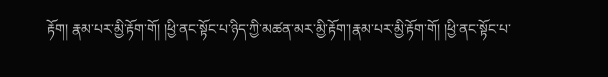རྟོག། རྣམ་པར་མྱི་རྟོག་གོ། །ཕྱི་ནང་སྟོང་པ་ཉིད་ཀྱི་མཚན་མར་མྱི་རྟོག་།རྣམ་པར་མྱི་རྟོག་གོ། །ཕྱི་ནང་སྟོང་པ་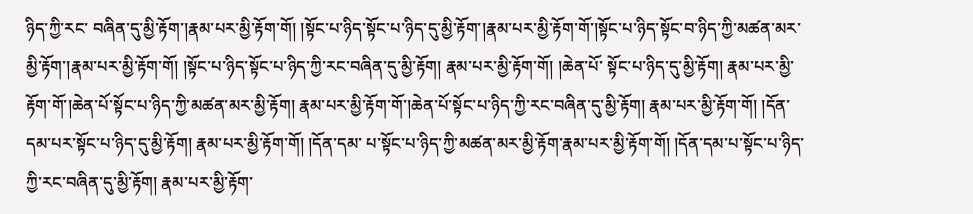ཉིད་ཀྱི་རང་ བཞིན་དུ་མྱི་རྟོག་།རྣམ་པར་མྱི་རྟོག་གོ། །སྟོང་པ་ཉིད་སྟོང་པ་ཉིད་དུ་མྱི་རྟོག་།རྣམ་པར་མྱི་རྟོག་གོ་།སྟོང་པ་ཉིད་སྟོང་བ་ཉིད་ཀྱི་མཚན་མར་མྱི་རྟོག་།རྣམ་པར་མྱི་རྟོག་གོ། །སྟོང་པ་ཉིད་སྟོང་པ་ཉིད་ཀྱི་རང་བཞིན་དུ་མྱི་རྟོག། རྣམ་པར་མྱི་རྟོག་གོ། །ཆེན་པོ་ སྟོང་པ་ཉིད་དུ་མྱི་རྟོག། རྣམ་པར་མྱི་རྟོག་གོ་།ཆེན་པོ་སྟོང་པ་ཉིད་ཀྱི་མཚན་མར་མྱི་རྟོག། རྣམ་པར་མྱི་རྟོག་གོ་།ཆེན་པོ་སྟོང་པ་ཉིད་ཀྱི་རང་བཞིན་དུ་མྱི་རྟོག། རྣམ་པར་མྱི་རྟོག་གོ། །དོན་དམ་པར་སྟོང་པ་ཉིད་དུ་མྱི་རྟོག། རྣམ་པར་མྱི་རྟོག་གོ། །དོན་དམ་ པ་སྟོང་པ་ཉིད་ཀྱི་མཚན་མར་མྱི་རྟོག་རྣམ་པར་མྱི་རྟོག་གོ། །དོན་དམ་པ་སྟོང་པ་ཉིད་ཀྱི་རང་བཞིན་དུ་མྱི་རྟོག། རྣམ་པར་མྱི་རྟོག་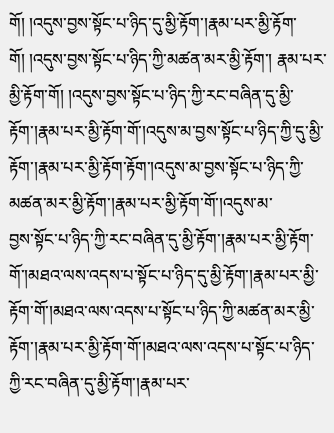གོ། །འདུས་བྱས་སྟོང་པ་ཉིད་དུ་མྱི་རྟོག་།རྣམ་པར་མྱི་རྟོག་གོ། །འདུས་བྱས་སྟོང་པ་ཉིད་ཀྱི་མཚན་མར་མྱི་རྟོག་། རྣམ་པར་མྱི་རྟོག་གོ། །འདུས་བྱས་སྟོང་པ་ཉིད་ཀྱི་རང་བཞིན་དུ་མྱི་རྟོག་།རྣམ་པར་མྱི་རྟོག་གོ་།འདུས་མ་བྱས་སྟོང་པ་ཉིད་ཀྱི་དུ་མྱི་རྟོག་།རྣམ་པར་མྱི་རྟོག་རྟོག་།འདུས་མ་བྱས་སྟོང་པ་ཉིད་ཀྱི་མཚན་མར་མྱི་རྟོག་།རྣམ་པར་མྱི་རྟོག་གོ་།འདུས་མ་
བྱས་སྟོང་པ་ཉིད་ཀྱི་རང་བཞིན་དུ་མྱི་རྟོག་།རྣམ་པར་མྱི་རྟོག་གོ་།མཐའ་ལས་འདས་པ་སྟོང་པ་ཉིད་དུ་མྱི་རྟོག་།རྣམ་པར་མྱི་རྟོག་གོ་།མཐའ་ལས་འདས་པ་སྟོང་པ་ཉིད་ཀྱི་མཚན་མར་མྱི་རྟོག་།རྣམ་པར་མྱི་རྟོག་གོ་།མཐའ་ལས་འདས་པ་སྟོང་པ་ཉིད་ ཀྱི་རང་བཞིན་དུ་མྱི་རྟོག་།རྣམ་པར་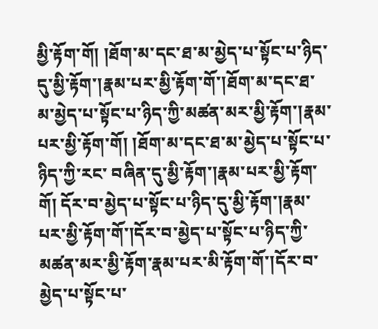མྱི་རྟོག་གོ། །ཐོག་མ་དང་ཐ་མ་མྱེད་པ་སྟོང་པ་ཉིད་དུ་མྱི་རྟོག་།རྣམ་པར་མྱི་རྟོག་གོ་།ཐོག་མ་དང་ཐ་མ་མྱེད་པ་སྟོང་པ་ཉིད་ཀྱི་མཚན་མར་མྱི་རྟོག་།རྣམ་པར་མྱི་རྟོག་གོ། །ཐོག་མ་དང་ཐ་མ་མྱེད་པ་སྟོང་པ་ཉིད་ཀྱི་རང་ བཞིན་དུ་མྱི་རྟོག་།རྣམ་པར་མྱི་རྟོག་གོ། དོར་བ་མྱེད་པ་སྟོང་པ་ཉིད་དུ་མྱི་རྟོག་།རྣམ་པར་མྱི་རྟོག་གོ་།དོར་བ་མྱེད་པ་སྟོང་པ་ཉིད་ཀྱི་མཚན་མར་མྱི་རྟོག་རྣམ་པར་མི་རྟོག་གོ་།དོར་བ་མྱེད་པ་སྟོང་པ་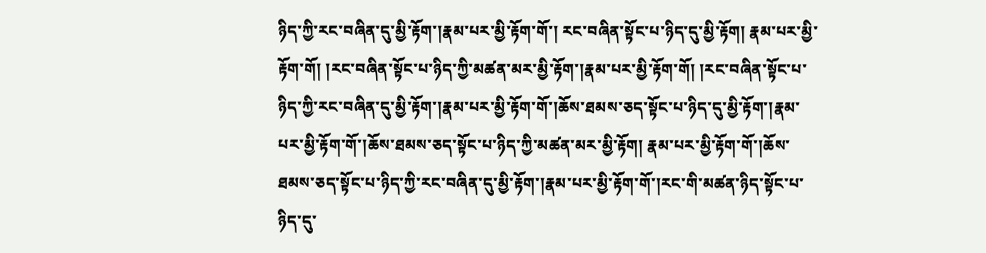ཉིད་ཀྱི་རང་བཞིན་དུ་མྱི་རྟོག་།རྣམ་པར་མྱི་རྟོག་གོ་། རང་བཞིན་སྟོང་པ་ཉིད་དུ་མྱི་རྟོག། རྣམ་པར་མྱི་རྟོག་གོ། །རང་བཞིན་སྟོང་པ་ཉིད་ཀྱི་མཚན་མར་མྱི་རྟོག་།རྣམ་པར་མྱི་རྟོག་གོ། །རང་བཞིན་སྟོང་པ་ཉིད་ཀྱི་རང་བཞིན་དུ་མྱི་རྟོག་།རྣམ་པར་མྱི་རྟོག་གོ་།ཆོས་ཐམས་ཅད་སྟོང་པ་ཉིད་དུ་མྱི་རྟོག་།རྣམ་ པར་མྱི་རྟོག་གོ་།ཆོས་ཐམས་ཅད་སྟོང་པ་ཉིད་ཀྱི་མཚན་མར་མྱི་རྟོག། རྣམ་པར་མྱི་རྟོག་གོ་།ཆོས་ཐམས་ཅད་སྟོང་པ་ཉིད་ཀྱི་རང་བཞིན་དུ་མྱི་རྟོག་།རྣམ་པར་མྱི་རྟོག་གོ་།རང་གི་མཚན་ཉིད་སྟོང་པ་ཉིད་དུ་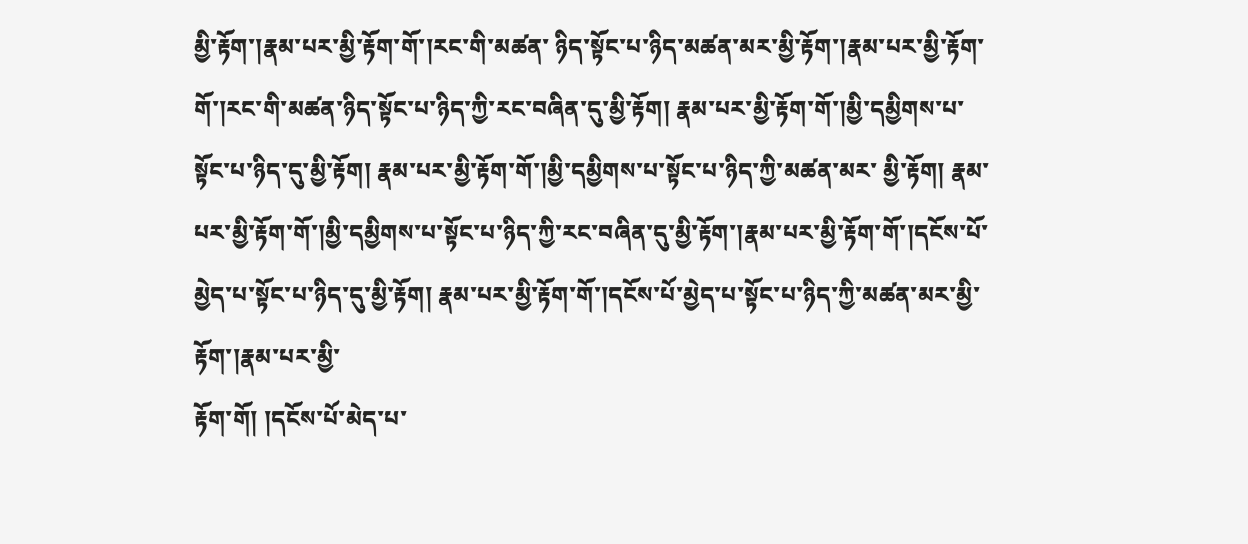མྱི་རྟོག་།རྣམ་པར་མྱི་རྟོག་གོ་།རང་གི་མཚན་ ཉིད་སྟོང་པ་ཉིད་མཚན་མར་མྱི་རྟོག་།རྣམ་པར་མྱི་རྟོག་གོ་།རང་གི་མཚན་ཉིད་སྟོང་པ་ཉིད་ཀྱི་རང་བཞིན་དུ་མྱི་རྟོག། རྣམ་པར་མྱི་རྟོག་གོ་།མྱི་དམྱིགས་པ་སྟོང་པ་ཉིད་དུ་མྱི་རྟོག། རྣམ་པར་མྱི་རྟོག་གོ་།མྱི་དམྱིགས་པ་སྟོང་པ་ཉིད་ཀྱི་མཚན་མར་ མྱི་རྟོག། རྣམ་པར་མྱི་རྟོག་གོ་།མྱི་དམྱིགས་པ་སྟོང་པ་ཉིད་ཀྱི་རང་བཞིན་དུ་མྱི་རྟོག་།རྣམ་པར་མྱི་རྟོག་གོ་།དངོས་པོ་མྱེད་པ་སྟོང་པ་ཉིད་དུ་མྱི་རྟོག། རྣམ་པར་མྱི་རྟོག་གོ་།དངོས་པོ་མྱེད་པ་སྟོང་པ་ཉིད་ཀྱི་མཚན་མར་མྱི་རྟོག་།རྣམ་པར་མྱི་
རྟོག་གོ། །དངོས་པོ་མེད་པ་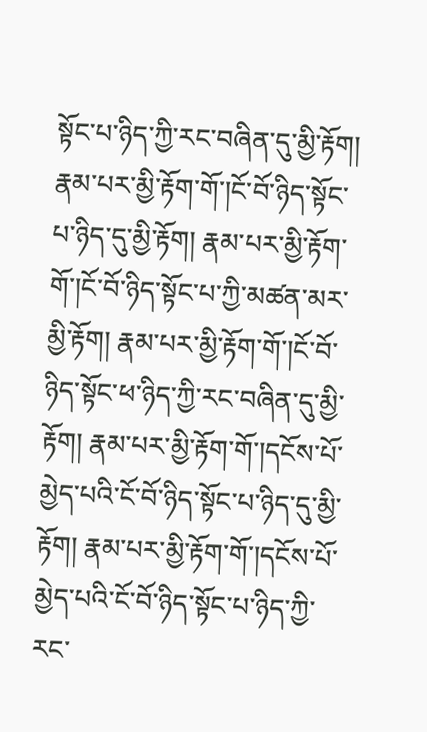སྟོང་པ་ཉིད་ཀྱི་རང་བཞིན་དུ་མྱི་རྟོག། རྣམ་པར་མྱི་རྟོག་གོ་།ངོ་བོ་ཉིད་སྟོང་པ་ཉིད་དུ་མྱི་རྟོག། རྣམ་པར་མྱི་རྟོག་གོ་།ངོ་བོ་ཉིད་སྟོང་པ་ཀྱི་མཚན་མར་མྱི་རྟོག། རྣམ་པར་མྱི་རྟོག་གོ་།ངོ་བོ་ ཉིད་སྟོང་ཕ་ཉིད་ཀྱི་རང་བཞིན་དུ་མྱི་རྟོག། རྣམ་པར་མྱི་རྟོག་གོ་།དངོས་པོ་མྱེད་པའི་ངོ་བོ་ཉིད་སྟོང་པ་ཉིད་དུ་མྱི་རྟོག། རྣམ་པར་མྱི་རྟོག་གོ་།དངོས་པོ་མྱེད་པའི་ངོ་བོ་ཉིད་སྟོང་པ་ཉིད་ཀྱི་རང་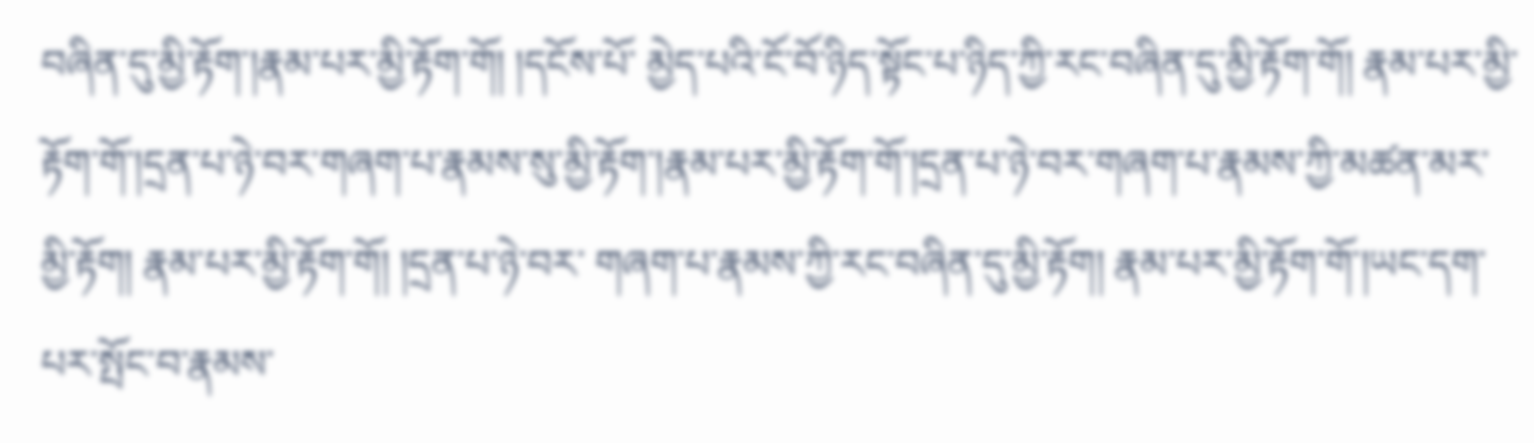བཞིན་དུ་མྱི་རྟོག་།རྣམ་པར་མྱི་རྟོག་གོ། །དངོས་པོ་ མྱེད་པའི་ངོ་བོ་ཉིད་སྟོང་པ་ཉིད་ཀྱི་རང་བཞིན་དུ་མྱི་རྟོག་གོ། རྣམ་པར་མྱི་རྟོག་གོ་།དྲན་པ་ཉེ་བར་གཞག་པ་རྣམས་སུ་མྱི་རྟོག་།རྣམ་པར་མྱི་རྟོག་གོ་།དྲན་པ་ཉེ་བར་གཞག་པ་རྣམས་ཀྱི་མཚན་མར་མྱི་རྟོག། རྣམ་པར་མྱི་རྟོག་གོ། །དྲན་པ་ཉེ་བར་ གཞག་པ་རྣམས་ཀྱི་རང་བཞིན་དུ་མྱི་རྟོག། རྣམ་པར་མྱི་རྟོག་གོ་།ཡང་དག་པར་སྤོང་བ་རྣམས་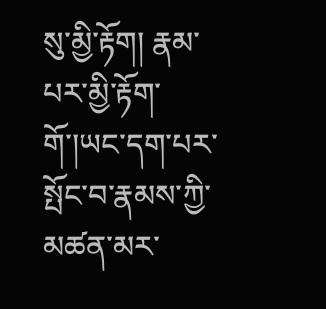སུ་མྱི་རྟོག། རྣམ་པར་མྱི་རྟོག་གོ་།ཡང་དག་པར་སྤོང་བ་རྣམས་ཀྱི་མཚན་མར་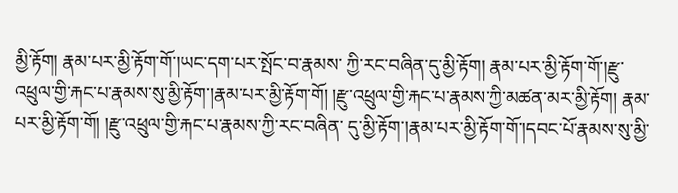མྱི་རྟོག། རྣམ་པར་མྱི་རྟོག་གོ་།ཡང་དག་པར་སྤོང་བ་རྣམས་ ཀྱི་རང་བཞིན་དུ་མྱི་རྟོག། རྣམ་པར་མྱི་རྟོག་གོ་།རྫུ་འཕྲུལ་གྱི་རྐང་པ་རྣམས་སུ་མྱི་རྟོག་།རྣམ་པར་མྱི་རྟོག་གོ། །རྫུ་འཕྲུལ་གྱི་རྐང་པ་རྣམས་ཀྱི་མཚན་མར་མྱི་རྟོག། རྣམ་པར་མྱི་རྟོག་གོ། །རྫུ་འཕྲུལ་གྱི་རྐང་པ་རྣམས་ཀྱི་རང་བཞིན་ དུ་མྱི་རྟོག་།རྣམ་པར་མྱི་རྟོག་གོ་།དབང་པོ་རྣམས་སུ་མྱི་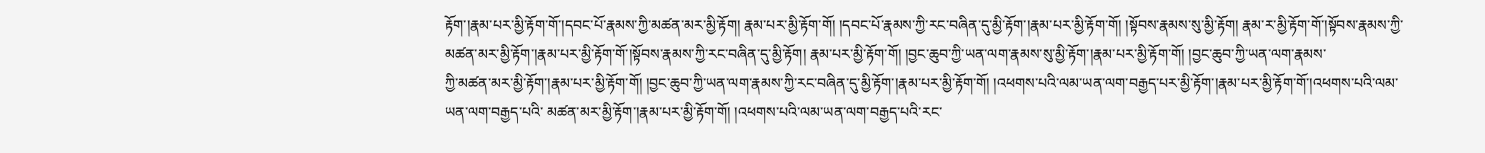རྟོག་།རྣམ་པར་མྱི་རྟོག་གོ་།དབང་པོ་རྣམས་ཀྱི་མཚན་མར་མྱི་རྟོག། རྣམ་པར་མྱི་རྟོག་གོ། །དབང་པོ་རྣམས་ཀྱི་རང་བཞིན་དུ་མྱི་རྟོག་།རྣམ་པར་མྱི་རྟོག་གོ། །སྟོབས་རྣམས་སུ་མྱི་རྟོག། རྣམ་ར་མྱི་རྟོག་གོ་།སྟོབས་རྣམས་ཀྱི་མཚན་མར་མྱི་རྟོག་།རྣམ་པར་མྱི་རྟོག་གོ་།སྟོབས་རྣམས་ཀྱི་རང་བཞིན་དུ་མྱི་རྟོག། རྣམ་པར་མྱི་རྟོག་གོ། །བྱང་ཆུབ་ཀྱི་ཡན་ལག་རྣམས་སུ་མྱི་རྟོག་།རྣམ་པར་མྱི་རྟོག་གོ། །བྱང་ཆུབ་ཀྱི་ཡན་ལག་རྣམས་
ཀྱི་མཚན་མར་མྱི་རྟོག་།རྣམ་པར་མྱི་རྟོག་གོ། །བྱང་ཆུབ་ཀྱི་ཡན་ལག་རྣམས་ཀྱི་རང་བཞིན་དུ་མྱི་རྟོག་།རྣམ་པར་མྱི་རྟོག་གོ། །འཕགས་པའི་ལམ་ཡན་ལག་བརྒྱད་པར་མྱི་རྟོག་།རྣམ་པར་མྱི་རྟོག་གོ་།འཕགས་པའི་ལམ་ཡན་ལག་བརྒྱད་པའི་ མཚན་མར་མྱི་རྟོག་།རྣམ་པར་མྱི་རྟོག་གོ། །འཕགས་པའི་ལམ་ཡན་ལག་བརྒྱད་པའི་རང་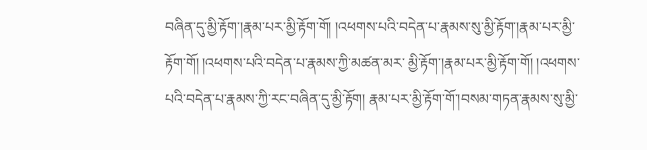བཞིན་དུ་མྱི་རྟོག་།རྣམ་པར་མྱི་རྟོག་གོ། །འཕགས་པའི་བདེན་པ་རྣམས་སུ་མྱི་རྟོག་།རྣམ་པར་མྱི་རྟོག་གོ། །འཕགས་པའི་བདེན་པ་རྣམས་ཀྱི་མཚན་མར་ མྱི་རྟོག་།རྣམ་པར་མྱི་རྟོག་གོ། །འཕགས་པའི་བདེན་པ་རྣམས་ཀྱི་རང་བཞིན་དུ་མྱི་རྟོག། རྣམ་པར་མྱི་རྟོག་གོ་།བསམ་གཏན་རྣམས་སུ་མྱི་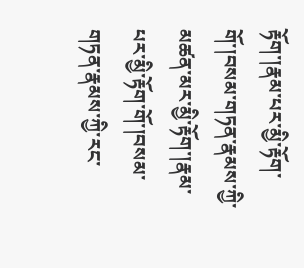རྟོག་།རྣམ་པར་མྱི་རྟོག་གོ་།བསམ་གཏན་རྣམས་ཀྱི་མཚན་མར་མྱི་རྟོག་།རྣམ་པར་མྱི་རྟོག་གོ་།བསམ་ གཏན་རྣམས་ཀྱི་རང་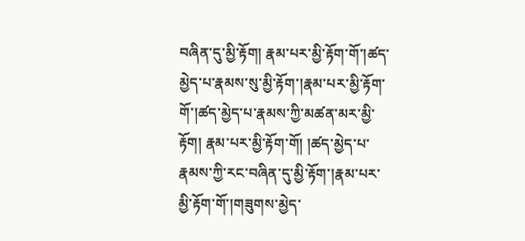བཞིན་དུ་མྱི་རྟོག། རྣམ་པར་མྱི་རྟོག་གོ་།ཚད་མྱེད་པ་རྣམས་སུ་མྱི་རྟོག་།རྣམ་པར་མྱི་རྟོག་གོ་།ཚད་མྱེད་པ་རྣམས་ཀྱི་མཚན་མར་མྱི་རྟོག། རྣམ་པར་མྱི་རྟོག་གོ། །ཚད་མྱེད་པ་རྣམས་ཀྱི་རང་བཞིན་དུ་མྱི་རྟོག་།རྣམ་པར་ མྱི་རྟོག་གོ་།གཟུགས་མྱེད་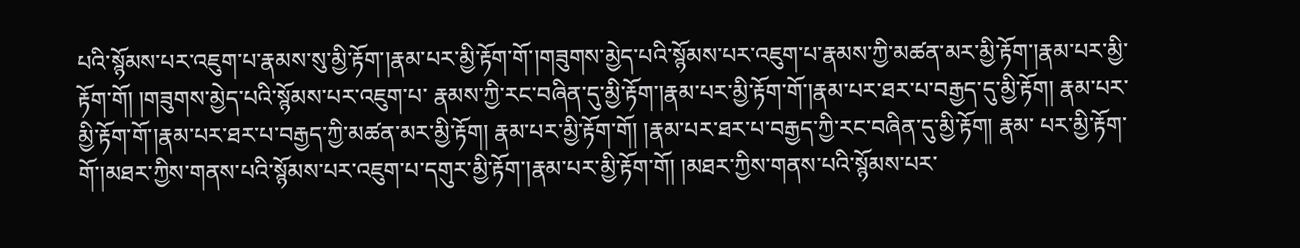པའི་སྙོམས་པར་འཇུག་པ་རྣམས་སུ་མྱི་རྟོག་།རྣམ་པར་མྱི་རྟོག་གོ་།གཟུགས་མྱེད་པའི་སྙོམས་པར་འཇུག་པ་རྣམས་ཀྱི་མཚན་མར་མྱི་རྟོག་།རྣམ་པར་མྱི་རྟོག་གོ། །གཟུགས་མྱེད་པའི་སྙོམས་པར་འཇུག་པ་ རྣམས་ཀྱི་རང་བཞིན་དུ་མྱི་རྟོག་།རྣམ་པར་མྱི་རྟོག་གོ་།རྣམ་པར་ཐར་པ་བརྒྱད་དུ་མྱི་རྟོག། རྣམ་པར་མྱི་རྟོག་གོ་།རྣམ་པར་ཐར་པ་བརྒྱད་ཀྱི་མཚན་མར་མྱི་རྟོག། རྣམ་པར་མྱི་རྟོག་གོ། །རྣམ་པར་ཐར་པ་བརྒྱད་ཀྱི་རང་བཞིན་དུ་མྱི་རྟོག། རྣམ་ པར་མྱི་རྟོག་གོ་།མཐར་ཀྱིས་གནས་པའི་སྙོམས་པར་འཇུག་པ་དགུར་མྱི་རྟོག་།རྣམ་པར་མྱི་རྟོག་གོ། །མཐར་ཀྱིས་གནས་པའི་སྙོམས་པར་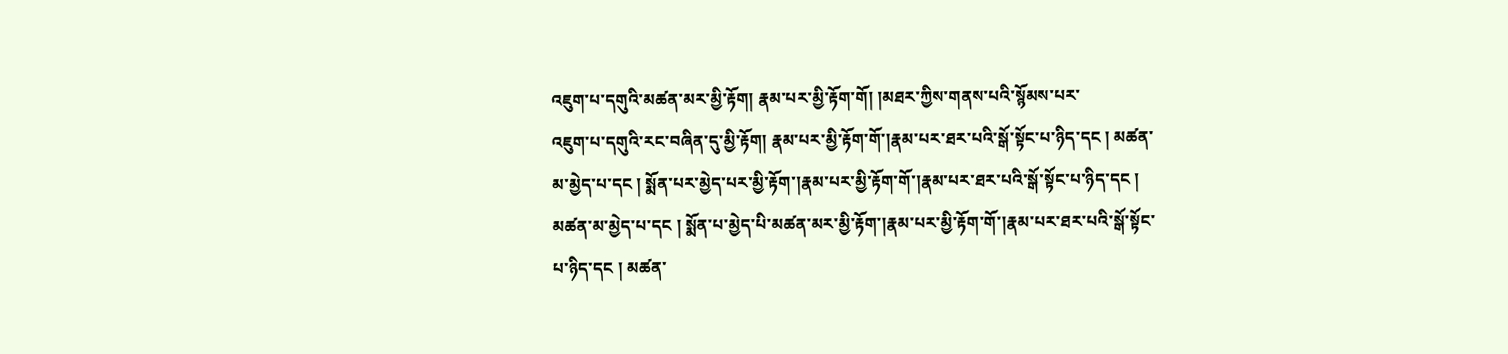འཇུག་པ་དགུའི་མཚན་མར་མྱི་རྟོག། རྣམ་པར་མྱི་རྟོག་གོ། །མཐར་ཀྱིས་གནས་པའི་སྙོམས་པར་
འཇུག་པ་དགུའི་རང་བཞིན་དུ་མྱི་རྟོག། རྣམ་པར་མྱི་རྟོག་གོ་།རྣམ་པར་ཐར་པའི་སྒོ་སྟོང་པ་ཉིད་དང ། མཚན་མ་མྱེད་པ་དང ། སྨོན་པར་མྱེད་པར་མྱི་རྟོག་།རྣམ་པར་མྱི་རྟོག་གོ་།རྣམ་པར་ཐར་པའི་སྒོ་སྟོང་པ་ཉིད་དང ། མཚན་མ་མྱེད་པ་དང ། སྨོན་པ་མྱེད་པི་མཚན་མར་མྱི་རྟོག་།རྣམ་པར་མྱི་རྟོག་གོ་།རྣམ་པར་ཐར་པའི་སྒོ་སྟོང་པ་ཉིད་དང ། མཚན་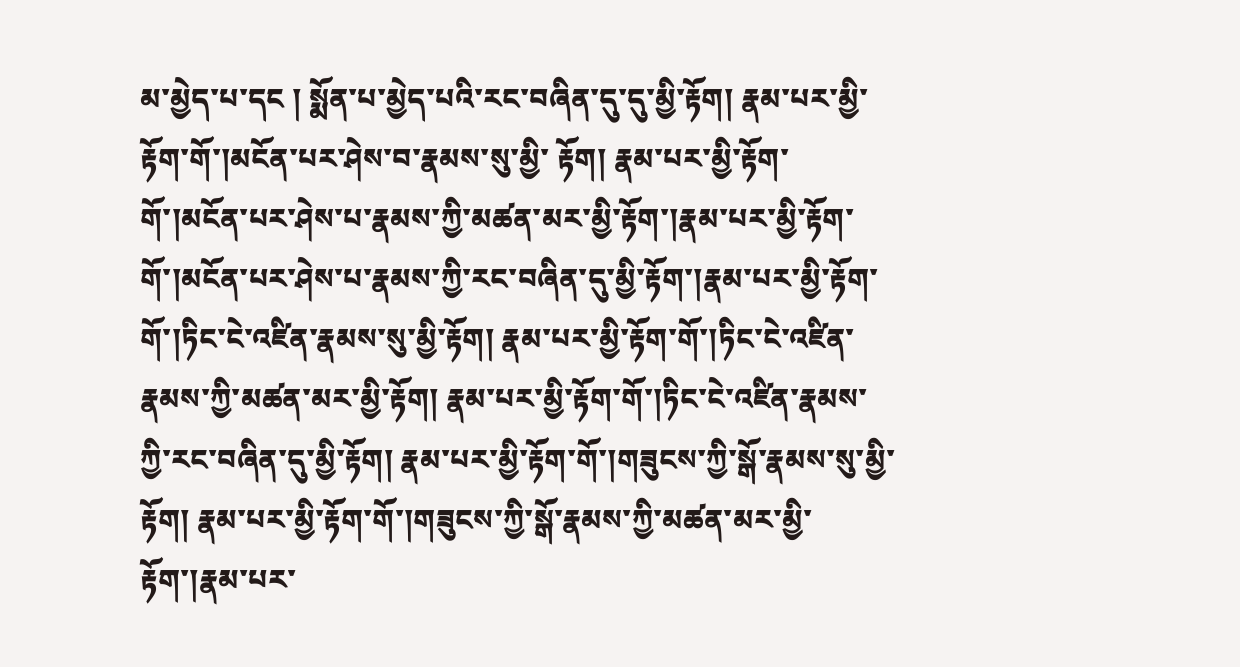མ་མྱེད་པ་དང ། སྨོན་པ་མྱེད་པའི་རང་བཞིན་དུ་དུ་མྱི་རྟོག། རྣམ་པར་མྱི་རྟོག་གོ་།མངོན་པར་ཤེས་བ་རྣམས་སུ་མྱི་ རྟོག། རྣམ་པར་མྱི་རྟོག་གོ་།མངོན་པར་ཤེས་པ་རྣམས་ཀྱི་མཚན་མར་མྱི་རྟོག་།རྣམ་པར་མྱི་རྟོག་གོ་།མངོན་པར་ཤེས་པ་རྣམས་ཀྱི་རང་བཞིན་དུ་མྱི་རྟོག་།རྣམ་པར་མྱི་རྟོག་གོ་།ཏིང་ངེ་འཛིན་རྣམས་སུ་མྱི་རྟོག། རྣམ་པར་མྱི་རྟོག་གོ་།ཏིང་ངེ་འཛིན་ རྣམས་ཀྱི་མཚན་མར་མྱི་རྟོག། རྣམ་པར་མྱི་རྟོག་གོ་།ཏིང་ངེ་འཛིན་རྣམས་ཀྱི་རང་བཞིན་དུ་མྱི་རྟོག། རྣམ་པར་མྱི་རྟོག་གོ་།གཟུངས་ཀྱི་སྒོ་རྣམས་སུ་མྱི་རྟོག། རྣམ་པར་མྱི་རྟོག་གོ་།གཟུངས་ཀྱི་སྒོ་རྣམས་ཀྱི་མཚན་མར་མྱི་རྟོག་།རྣམ་པར་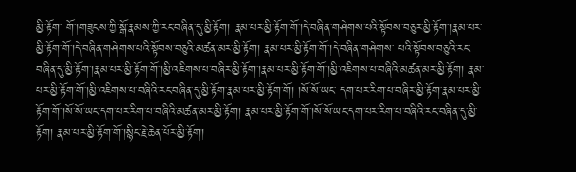མྱི་རྟོག་ གོ་།གཟུངས་ཀྱི་སྒོ་རྣམས་ཀྱི་རང་བཞིན་དུ་མྱི་རྟོག། རྣམ་པར་མྱི་རྟོག་གོ་།དེ་བཞིན་གཤེགས་པའི་སྟོབས་བཅུར་མྱི་རྟོག་།རྣམ་པར་མྱི་རྟོག་གོ་།དེ་བཞིན་གཤེགས་པའི་སྟོབས་བཅུའི་མཚན་མར་མྱི་རྟོག། རྣམ་པར་མྱི་རྟོག་གོ་།དེ་བཞིན་གཤེགས་ པའི་སྟོབས་བཅུའི་རང་བཞིན་དུ་མྱི་རྟོག་།རྣམ་པར་མྱི་རྟོག་གོ་།མྱི་འཇིགས་པ་བཞིར་མྱི་རྟོག་།རྣམ་པར་མྱི་རྟོག་གོ་།མྱི་འཇིགས་པ་བཞིའི་མཚན་མར་མྱི་རྟོག། རྣམ་པར་མྱི་རྟོག་གོ་།མྱི་འཇིགས་པ་བཞིའི་རང་བཞིན་དུ་མྱི་རྟོག་རྣམ་པར་མྱི་རྟོག་གོ། །སོ་སོ་ཡང་ དག་པར་རིག་པ་བཞིར་མྱི་རྟོག་རྣམ་པར་མྱི་རྟོག་གོ་།སོ་སོ་ཡང་དག་པར་རིག་པ་བཞིའི་མཚན་མར་མྱི་རྟོག། རྣམ་པར་མྱི་རྟོག་གོ་།སོ་སོ་ཡང་དག་པར་རིག་པ་བཞིའི་རང་བཞིན་དུ་མྱི་རྟོག། རྣམ་པར་མྱི་རྟོག་གོ་།སྙིང་རྗེ་ཆེན་པོར་མྱི་རྟོག།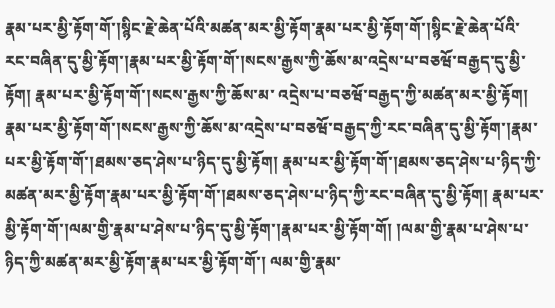རྣམ་པར་མྱི་རྟོག་གོ་།སྙིང་རྗེ་ཆེན་པོའི་མཚན་མར་མྱི་རྟོག་རྣམ་པར་མྱི་རྟོག་གོ་།སྙིང་རྗེ་ཆེན་པོའི་རང་བཞིན་དུ་མྱི་རྟོག་།རྣམ་པར་མྱི་རྟོག་གོ་།སངས་རྒྱས་ཀྱི་ཆོས་མ་འདྲེས་པ་བཅཝོ་བརྒྱད་དུ་མྱི་རྟོག། རྣམ་པར་མྱི་རྟོག་གོ་།སངས་རྒྱས་ཀྱི་ཆོས་མ་ འདྲེས་པ་བཅཝོ་བརྒྱད་ཀྱི་མཚན་མར་མྱི་རྟོག། རྣམ་པར་མྱི་རྟོག་གོ་།སངས་རྒྱས་ཀྱི་ཆོས་མ་འདྲེས་པ་བཅཝོ་བརྒྱད་ཀྱི་རང་བཞིན་དུ་མྱི་རྟོག་།རྣམ་པར་མྱི་རྟོག་གོ་།ཐམས་ཅད་ཤེས་པ་ཉིད་དུ་མྱི་རྟོག། རྣམ་པར་མྱི་རྟོག་གོ་།ཐམས་ཅད་ཤེས་པ་ཉིད་ཀྱི་ མཚན་མར་མྱི་རྟོག་རྣམ་པར་མྱི་རྟོག་གོ་།ཐམས་ཅད་ཤེས་པ་ཉིད་ཀྱི་རང་བཞིན་དུ་མྱི་རྟོག། རྣམ་པར་མྱི་རྟོག་གོ་།ལམ་གྱི་རྣམ་པ་ཤེས་པ་ཉིད་དུ་མྱི་རྟོག་།རྣམ་པར་མྱི་རྟོག་གོ། །ལམ་གྱི་རྣམ་པ་ཤེས་པ་ཉིད་ཀྱི་མཚན་མར་མྱི་རྟོག་རྣམ་པར་མྱི་རྟོག་གོ་། ལམ་གྱི་རྣམ་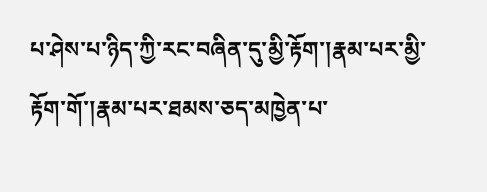པ་ཤེས་པ་ཉིད་ཀྱི་རང་བཞིན་དུ་མྱི་རྟོག་།རྣམ་པར་མྱི་རྟོག་གོ་།རྣམ་པར་ཐམས་ཅད་མཁྱེན་པ་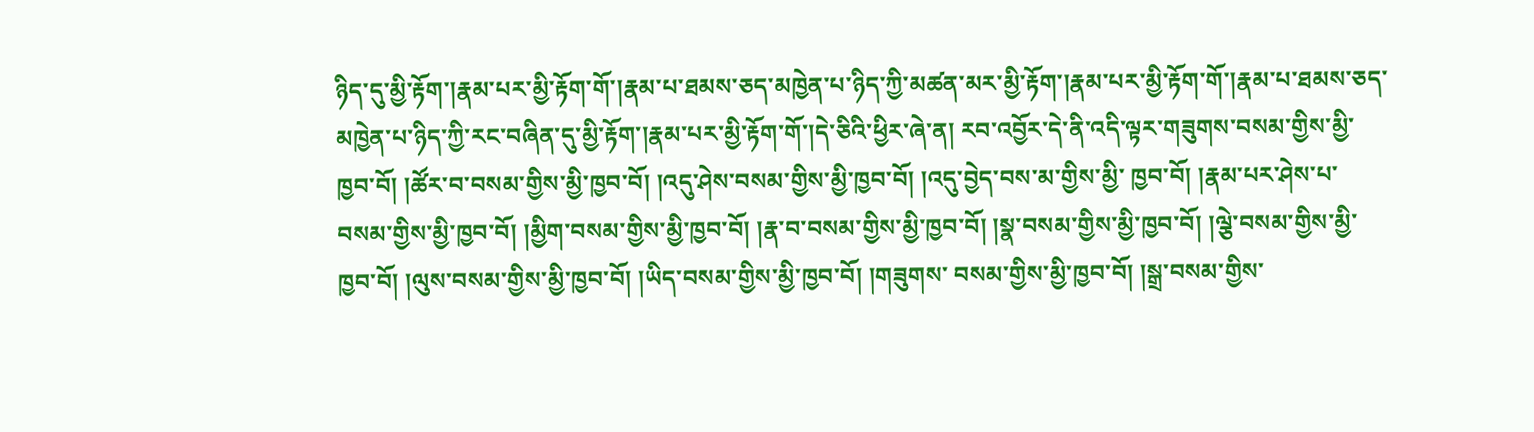ཉིད་དུ་མྱི་རྟོག་།རྣམ་པར་མྱི་རྟོག་གོ་།རྣམ་པ་ཐམས་ཅད་མཁྱེན་པ་ཉིད་ཀྱི་མཚན་མར་མྱི་རྟོག་།རྣམ་པར་མྱི་རྟོག་གོ་།རྣམ་པ་ཐམས་ཅད་ མཁྱེན་པ་ཉིད་ཀྱི་རང་བཞིན་དུ་མྱི་རྟོག་།རྣམ་པར་མྱི་རྟོག་གོ་།དེ་ཅིའི་ཕྱིར་ཞེ་ན། རབ་འབྱོར་དེ་ནི་འདི་ལྟར་གཟུགས་བསམ་གྱིས་མྱི་ཁྱབ་བོ། །ཚོར་བ་བསམ་གྱིས་མྱི་ཁྱབ་བོ། །འདུ་ཤེས་བསམ་གྱིས་མྱི་ཁྱབ་བོ། །འདུ་བྱེད་བས་མ་གྱིས་མྱི་ ཁྱབ་བོ། །རྣམ་པར་ཤེས་པ་བསམ་གྱིས་མྱི་ཁྱབ་བོ། །མྱིག་བསམ་གྱིས་མྱི་ཁྱབ་བོ། །རྣ་བ་བསམ་གྱིས་མྱི་ཁྱབ་བོ། །སྣ་བསམ་གྱིས་མྱི་ཁྱབ་བོ། །ལྕེ་བསམ་གྱིས་མྱི་ཁྱབ་བོ། །ལུས་བསམ་གྱིས་མྱི་ཁྱབ་བོ། །ཡིད་བསམ་གྱིས་མྱི་ཁྱབ་བོ། །གཟུགས་ བསམ་གྱིས་མྱི་ཁྱབ་བོ། །སྒྲ་བསམ་གྱིས་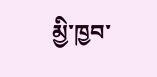མྱི་ཁྱབ་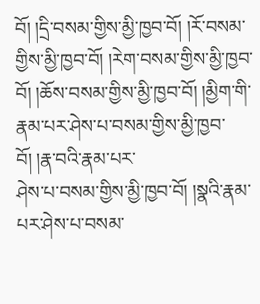བོ། །དྲི་བསམ་གྱིས་མྱི་ཁྱབ་བོ། །རོ་བསམ་གྱིས་མྱི་ཁྱབ་བོ། །རེག་བསམ་གྱིས་མྱི་ཁྱབ་བོ། །ཆོས་བསམ་གྱིས་མྱི་ཁྱབ་བོ། །མྱིག་གི་རྣམ་པར་ཤེས་པ་བསམ་གྱིས་མྱི་ཁྱབ་བོ། །རྣ་བའི་རྣམ་པར་
ཤེས་པ་བསམ་གྱིས་མྱི་ཁྱབ་བོ། །སྣའི་རྣམ་པར་ཤེས་པ་བསམ་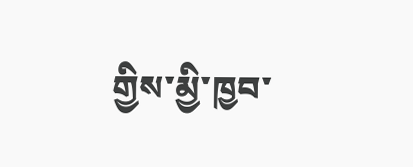གྱིས་མྱི་ཁྱབ་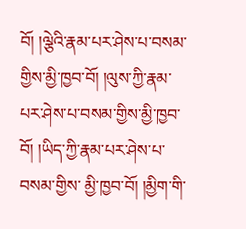བོ། །ལྕེའི་རྣམ་པར་ཤེས་པ་བསམ་གྱིས་མྱི་ཁྱབ་བོ། །ལུས་ཀྱི་རྣམ་པར་ཤེས་པ་བསམ་གྱིས་མྱི་ཁྱབ་བོ། །ཡིད་ཀྱི་རྣམ་པར་ཤེས་པ་བསམ་གྱིས་ མྱི་ཁྱབ་བོ། །མྱིག་གི་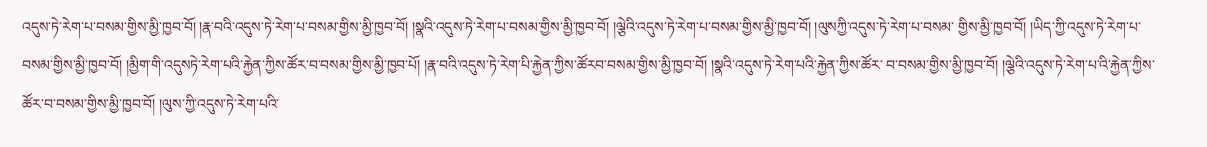འདུས་ཏེ་རེག་པ་བསམ་གྱིས་མྱི་ཁྱབ་བོ། །རྣ་བའི་འདུས་ཏེ་རེག་པ་བསམ་གྱིས་མྱི་ཁྱབ་བོ། །སྣའི་འདུས་ཏེ་རེག་པ་བསམ་གྱིས་མྱི་ཁྱབ་བོ། །ལྕེའི་འདུས་ཏེ་རེག་པ་བསམ་གྱིས་མྱི་ཁྱབ་བོ། །ལུསཀྱི་འདུས་ཏེ་རེག་པ་བསམ་ གྱིས་མྱི་ཁྱབ་བོ། །ཡིད་ཀྱི་འདུས་ཏེ་རེག་པ་བསམ་གྱིས་མྱི་ཁྱབ་བོ། །མྱིག་གི་འདུསཏེ་རེག་པའི་རྐྱེན་ཀྱིས་ཚོར་བ་བསམ་གྱིས་མྱི་ཁྱབ་པོ། །རྣ་བའི་འདུས་ཏེ་རེག་པི་རྐྱེན་ཀྱིས་ཚོརབ་བསམ་གྱིས་མྱི་ཁྱབ་བོ། །སྣའི་འདུས་ཏེ་རེག་པའི་རྐྱེན་ཀྱིས་ཚོར་ བ་བསམ་གྱིས་མྱི་ཁྱབ་བོ། །ལྕེའི་འདུས་ཏེ་རེག་པ་འི་རྐྱེན་ཀྱིས་ཚོར་བ་བསམ་གྱིས་མྱི་ཁྱབ་བོ། །ལུས་ཀྱི་འདུས་ཏེ་རེག་པའི་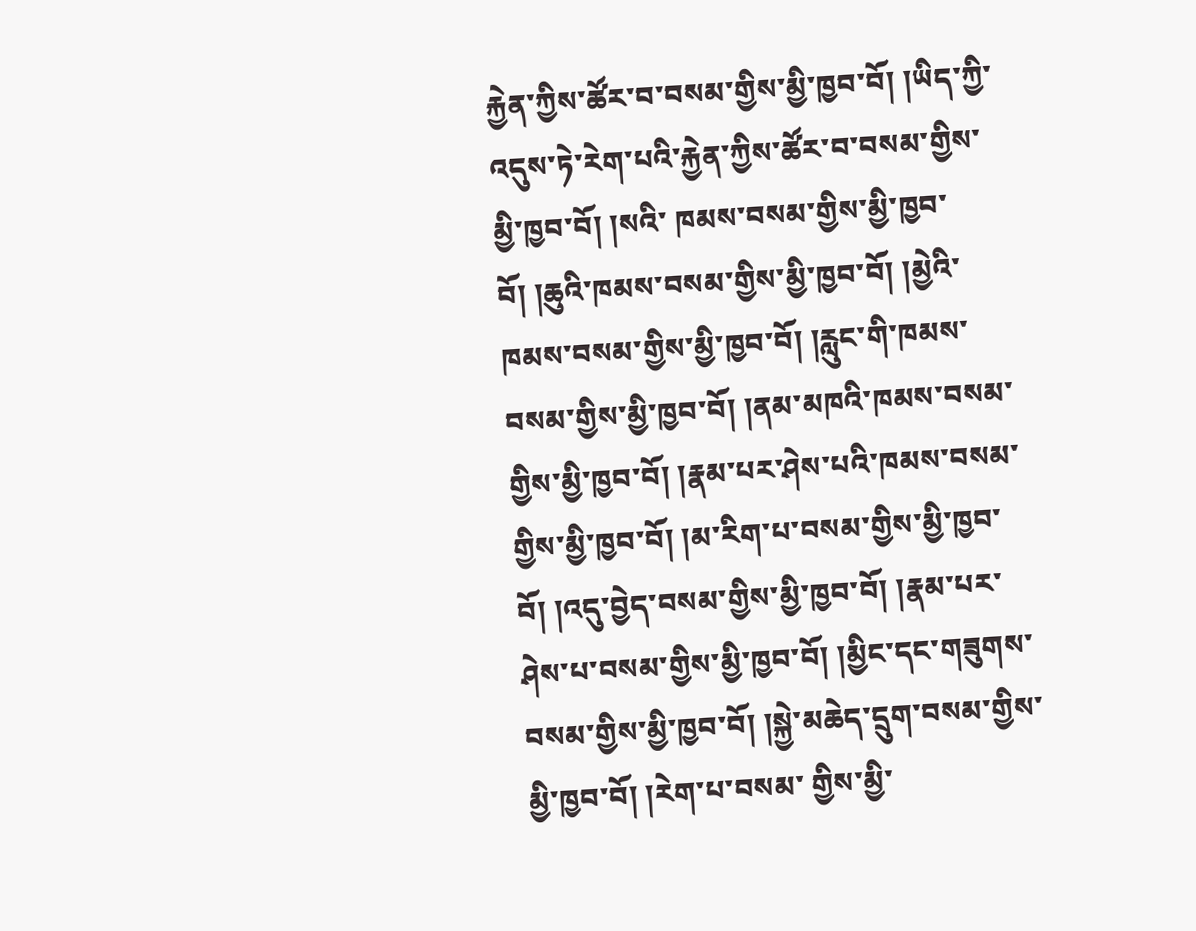རྐྱེན་ཀྱིས་ཚོར་བ་བསམ་གྱིས་མྱི་ཁྱབ་བོ། །ཡིད་ཀྱི་འདུས་ཏེ་རེག་པའི་རྐྱེན་ཀྱིས་ཚོར་བ་བསམ་གྱིས་མྱི་ཁྱབ་བོ། །སའི་ ཁམས་བསམ་གྱིས་མྱི་ཁྱབ་བོ། །ཆུའི་ཁམས་བསམ་གྱིས་མྱི་ཁྱབ་བོ། །མྱེའི་ཁམས་བསམ་གྱིས་མྱི་ཁྱབ་བོ། །རླུང་གི་ཁམས་བསམ་གྱིས་མྱི་ཁྱབ་བོ། །ནམ་མཁའི་ཁམས་བསམ་གྱིས་མྱི་ཁྱབ་བོ། །རྣམ་པར་ཤེས་པའི་ཁམས་བསམ་ གྱིས་མྱི་ཁྱབ་བོ། །མ་རིག་པ་བསམ་གྱིས་མྱི་ཁྱབ་བོ། །འདུ་བྱེད་བསམ་གྱིས་མྱི་ཁྱབ་བོ། །རྣམ་པར་ཤེས་པ་བསམ་གྱིས་མྱི་ཁྱབ་བོ། །མྱིང་དང་གཟུགས་བསམ་གྱིས་མྱི་ཁྱབ་བོ། །སྐྱེ་མཆེད་དྲུག་བསམ་གྱིས་མྱི་ཁྱབ་བོ། །རེག་པ་བསམ་ གྱིས་མྱི་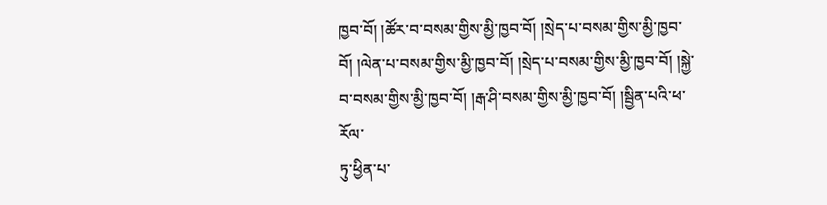ཁྱབ་བོ། །ཚོར་བ་བསམ་གྱིས་མྱི་ཁྱབ་བོ། །སྲེད་པ་བསམ་གྱིས་མྱི་ཁྱབ་བོ། །ལེན་པ་བསམ་གྱིས་མྱི་ཁྱབ་བོ། །སྲེད་པ་བསམ་གྱིས་མྱི་ཁྱབ་བོ། །སྐྱེ་བ་བསམ་གྱིས་མྱི་ཁྱབ་བོ། །རྒ་ཤི་བསམ་གྱིས་མྱི་ཁྱབ་བོ། །སྦྱིན་པའི་ཕ་རོལ་
ཏུ་ཕྱིན་པ་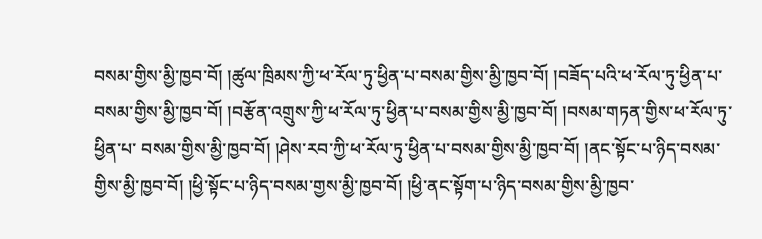བསམ་གྱིས་མྱི་ཁྱབ་བོ། །ཚུལ་ཁྲིམས་ཀྱི་ཕ་རོལ་ཏུ་ཕྱིན་པ་བསམ་གྱིས་མྱི་ཁྱབ་བོ། །བཟོད་པའི་ཕ་རོལ་ཏུ་ཕྱིན་པ་བསམ་གྱིས་མྱི་ཁྱབ་བོ། །བརྩོན་འགྲུས་ཀྱི་ཕ་རོལ་ཏུ་ཕྱིན་པ་བསམ་གྱིས་མྱི་ཁྱབ་བོ། །བསམ་གཏན་གྱིས་ཕ་རོལ་ཏུ་ཕྱིན་པ་ བསམ་གྱིས་མྱི་ཁྱབ་བོ། །ཤེས་རབ་ཀྱི་ཕ་རོལ་ཏུ་ཕྱིན་པ་བསམ་གྱིས་མྱི་ཁྱབ་བོ། །ནང་སྟོང་པ་ཉིད་བསམ་གྱིས་མྱི་ཁྱབ་བོ། །ཕྱི་སྟོང་པ་ཉིད་བསམ་གྱས་མྱི་ཁྱབ་བོ། །ཕྱི་ནང་སྟོག་པ་ཉིད་བསམ་གྱིས་མྱི་ཁྱབ་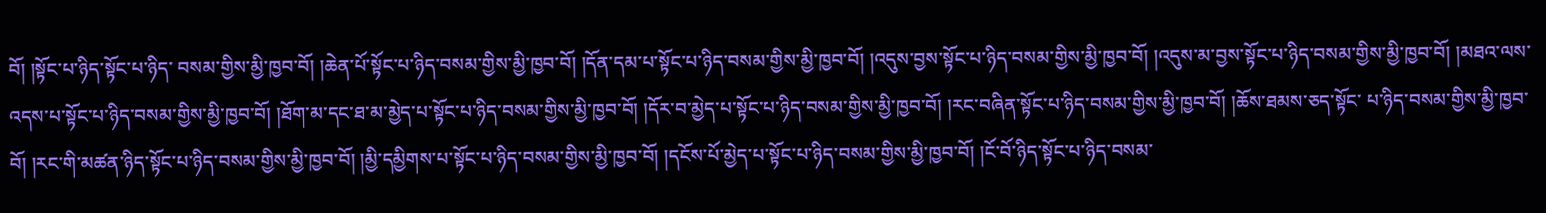བོ། །སྟོང་པ་ཉིད་སྟོང་པ་ཉིད་ བསམ་གྱིས་མྱི་ཁྱབ་བོ། །ཆེན་པོ་སྟོང་པ་ཉིད་བསམ་གྱིས་མྱི་ཁྱབ་བོ། །དོན་དམ་པ་སྟོང་པ་ཉིད་བསམ་གྱིས་མྱི་ཁྱབ་བོ། །འདུས་བྱས་སྟོང་པ་ཉིད་བསམ་གྱིས་མྱི་ཁྱབ་བོ། །འདུས་མ་བྱས་སྟོང་པ་ཉིད་བསམ་གྱིས་མྱི་ཁྱབ་བོ། །མཐའ་ལས་ འདས་པ་སྟོང་པ་ཉིད་བསམ་གྱིས་མྱི་ཁྱབ་བོ། །ཐོག་མ་དང་ཐ་མ་མྱེད་པ་སྟོང་པ་ཉིད་བསམ་གྱིས་མྱི་ཁྱབ་བོ། །དོར་བ་མྱེད་པ་སྟོང་པ་ཉིད་བསམ་གྱིས་མྱི་ཁྱབ་བོ། །རང་བཞིན་སྟོང་པ་ཉིད་བསམ་གྱིས་མྱི་ཁྱབ་བོ། །ཆོས་ཐམས་ཅད་སྟོང་ པ་ཉིད་བསམ་གྱིས་མྱི་ཁྱབ་བོ། །རང་གི་མཚན་ཉིད་སྟོང་པ་ཉིད་བསམ་གྱིས་མྱི་ཁྱབ་བོ། །མྱི་དམྱིགས་པ་སྟོང་པ་ཉིད་བསམ་གྱིས་མྱི་ཁྱབ་བོ། །དངོས་པོ་མྱེད་པ་སྟོང་པ་ཉིད་བསམ་གྱིས་མྱི་ཁྱབ་བོ། །ངོ་བོ་ཉིད་སྟོང་པ་ཉིད་བསམ་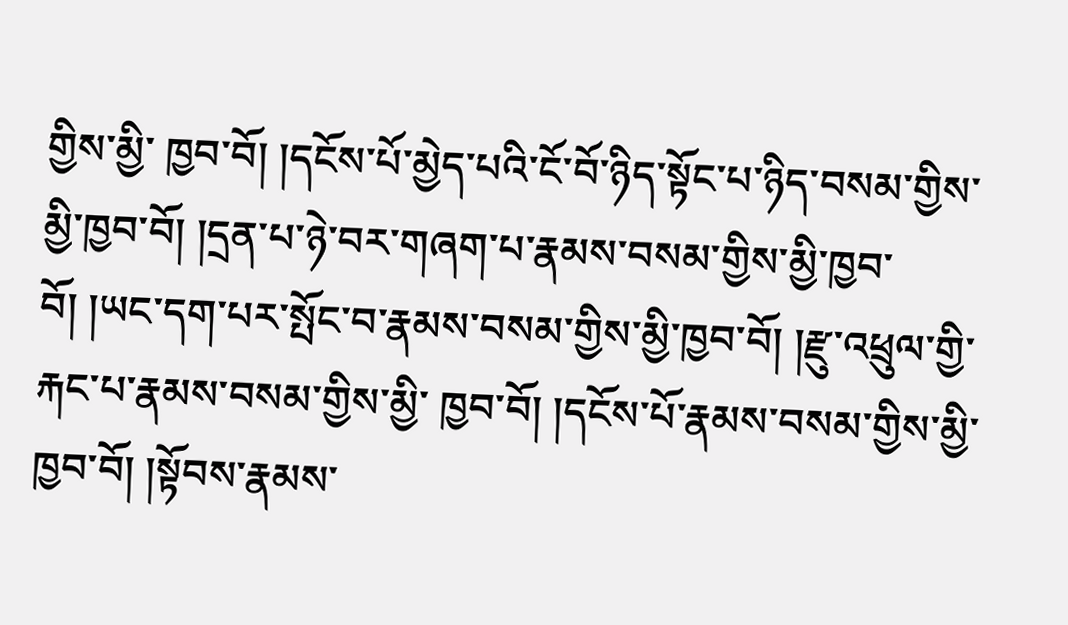གྱིས་མྱི་ ཁྱབ་བོ། །དངོས་པོ་མྱེད་པའི་ངོ་བོ་ཉིད་སྟོང་པ་ཉིད་བསམ་གྱིས་མྱི་ཁྱབ་བོ། །དྲན་པ་ཉེ་བར་གཞག་པ་རྣམས་བསམ་གྱིས་མྱི་ཁྱབ་བོ། །ཡང་དག་པར་སྤོང་བ་རྣམས་བསམ་གྱིས་མྱི་ཁྱབ་བོ། །རྫུ་འཕྲུལ་གྱི་རྐང་པ་རྣམས་བསམ་གྱིས་མྱི་ ཁྱབ་བོ། །དངོས་པོ་རྣམས་བསམ་གྱིས་མྱི་ཁྱབ་བོ། །སྟོབས་རྣམས་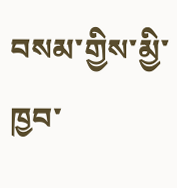བསམ་གྱིས་མྱི་ཁྱབ་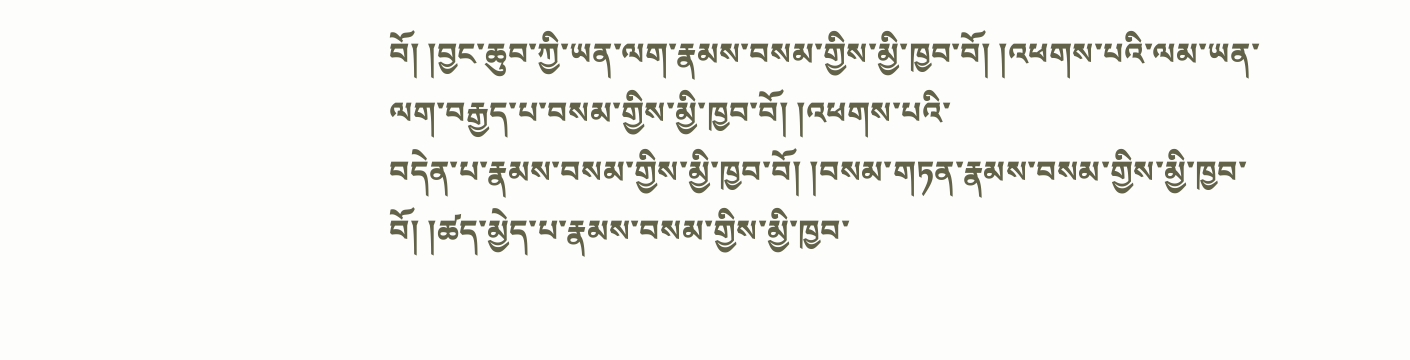བོ། །བྱང་ཆུབ་ཀྱི་ཡན་ལག་རྣམས་བསམ་གྱིས་མྱི་ཁྱབ་བོ། །འཕགས་པའི་ལམ་ཡན་ལག་བརྒྱད་པ་བསམ་གྱིས་མྱི་ཁྱབ་བོ། །འཕགས་པའི་
བདེན་པ་རྣམས་བསམ་གྱིས་མྱི་ཁྱབ་བོ། །བསམ་གཏན་རྣམས་བསམ་གྱིས་མྱི་ཁྱབ་བོ། །ཚད་མྱེད་པ་རྣམས་བསམ་གྱིས་མྱི་ཁྱབ་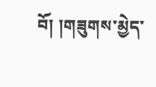བོ། །གཟུགས་མྱེད་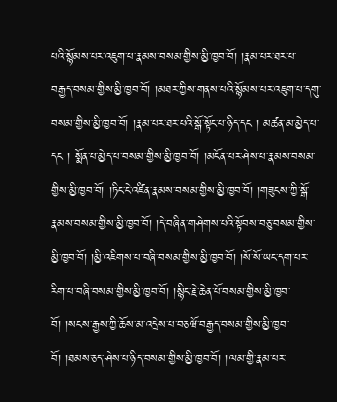པའི་སྙོམས་པར་འཇུག་པ་རྣམས་བསམ་གྱིས་མྱི་ཁྱབ་བོ། །རྣམ་པར་ཐར་པ་ བརྒྱད་བསམ་གྱིས་མྱི་ཁྱབ་བོ། །མཐར་ཀྱིས་གནས་པའི་སྙོམས་པར་འཇུག་པ་དགུ་བསམ་གྱིས་མྱི་ཁྱབ་བོ། །རྣམ་པར་ཐར་པའི་སྒོ་སྟོང་པ་ཉིད་དང ། མཚན་མ་མྱེད་པ་དང ། སྨོན་པ་མྱེད་པ་བསམ་གྱིས་མྱི་ཁྱབ་བོ། །མངོན་པར་ཤེས་པ་རྣམས་བསམ་ གྱིས་མྱི་ཁྱབ་བོ། །ཏིང་ངེ་འཛིན་རྣམས་བསམ་གྱིས་མྱི་ཁྱབ་བོ། །གཟུངས་ཀྱི་སྒོ་རྣམས་བསམ་གྱིས་མྱི་ཁྱབ་བོ། །དེ་བཞིན་གཤེགས་པའི་སྟོབས་བཅུ་བསམ་གྱིས་མྱི་ཁྱབ་བོ། །མྱི་འཇིགས་པ་བཞི་བསམ་གྱིས་མྱི་ཁྱབ་བོ། །སོ་སོ་ཡང་དག་པར་ རིག་པ་བཞི་བསམ་གྱིས་མྱི་ཁྱབ་བོ། །སྙིང་རྗེ་ཆེན་པོ་བསམ་གྱིས་མྱི་ཁྱབ་བོ། །སངས་རྒྱས་ཀྱི་ཆོས་མ་འདྲེས་པ་བཅཝོ་བརྒྱད་བསམ་གྱིས་མྱི་ཁྱབ་བོ། །ཐམས་ཅད་ཤེས་པ་ཉིད་བསམ་གྱིས་མྱི་ཁྱབ་བོ། །ལམ་གྱི་རྣམ་པར་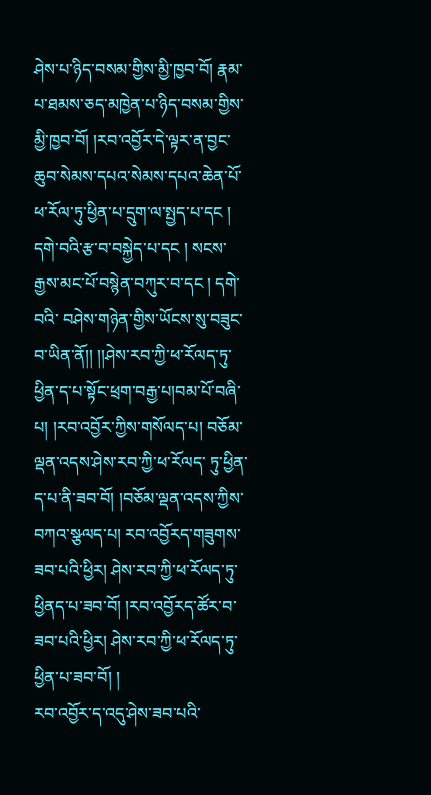ཤེས་པ་ཉིད་བསམ་གྱིས་མྱི་ཁྱབ་བོ། རྣམ་པ་ཐམས་ཅད་མཁྱེན་པ་ཉིད་བསམ་གྱིས་མྱི་ཁྱབ་བོ། །རབ་འབྱོར་དེ་ལྟར་ན་བྱང་ཆུབ་སེམས་དཔའ་སེམས་དཔའ་ཆེན་པོ་ཕ་རོལ་ཏུ་ཕྱིན་པ་དྲུག་ལ་སྤྱད་པ་དང ། དགེ་བའི་རྩ་བ་བསྐྱེད་པ་དང ། སངས་རྒྱས་མང་པོ་བསྙེན་བཀུར་བ་དང ། དགེ་བའི་ བཤེས་གཉེན་གྱིས་ཡོངས་སུ་བཟུང་བ་ཡིན་ནོ།། །།ཤེས་རབ་ཀྱི་ཕ་རོལད་ཏུ་ཕྱིན་ད་པ་སྟོང་ཕྲག་བརྒྱ་པ།བམ་པོ་བཞི་པ། །རབ་འབྱོར་ཀྱིས་གསོལད་པ། བཅོམ་ལྡན་འདས་ཤེས་རབ་ཀྱི་ཕ་རོལད་ ཏུ་ཕྱིན་ད་པ་ནི་ཟབ་བོ། །བཅོམ་ལྡན་འདས་ཀྱིས་བཀའ་སྩལད་པ། རབ་འབྱོརད་གཟུགས་ཟབ་པའི་ཕྱིར། ཤེས་རབ་ཀྱི་ཕ་རོལད་ཏུ་ཕྱིནད་པ་ཟབ་བོ། །རབ་འབྱོརད་ཚོར་བ་ཟབ་པའི་ཕྱིར། ཤེས་རབ་ཀྱི་ཕ་རོལད་ཏུ་ཕྱིན་པ་ཟབ་བོ། །
རབ་འབྱོར་ད་འདུ་ཤེས་ཟབ་པའི་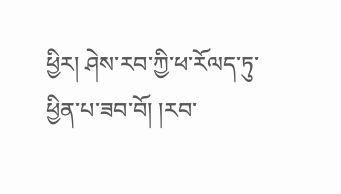ཕྱིར། ཤེས་རབ་ཀྱི་ཕ་རོལད་ཏུ་ཕྱིན་པ་ཟབ་བོ། །རབ་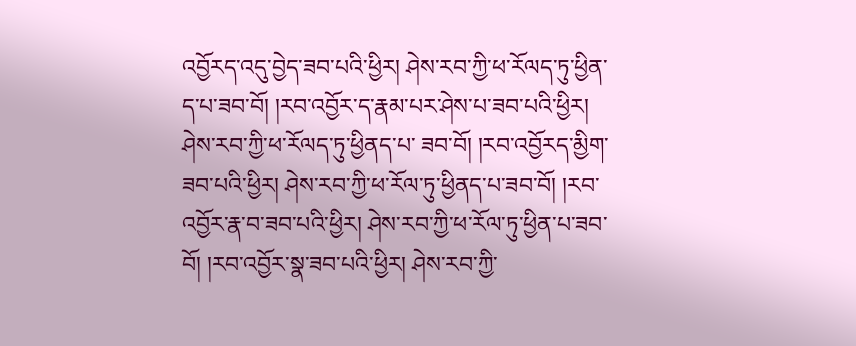འབྱོརད་འདུ་བྱེད་ཟབ་པའི་ཕྱིར། ཤེས་རབ་ཀྱི་ཕ་རོལད་ཏུ་ཕྱིན་ད་པ་ཟབ་བོ། །རབ་འབྱོར་ད་རྣམ་པར་ཤེས་པ་ཟབ་པའི་ཕྱིར། ཤེས་རབ་ཀྱི་ཕ་རོལད་ཏུ་ཕྱིནད་པ་ ཟབ་བོ། །རབ་འབྱོརད་མྱིག་ཟབ་པའི་ཕྱིར། ཤེས་རབ་ཀྱི་ཕ་རོལ་ཏུ་ཕྱིནད་པ་ཟབ་བོ། །རབ་འབྱོར་རྣ་བ་ཟབ་པའི་ཕྱིར། ཤེས་རབ་ཀྱི་ཕ་རོལ་ཏུ་ཕྱིན་པ་ཟབ་བོ། །རབ་འབྱོར་སྣ་ཟབ་པའི་ཕྱིར། ཤེས་རབ་ཀྱི་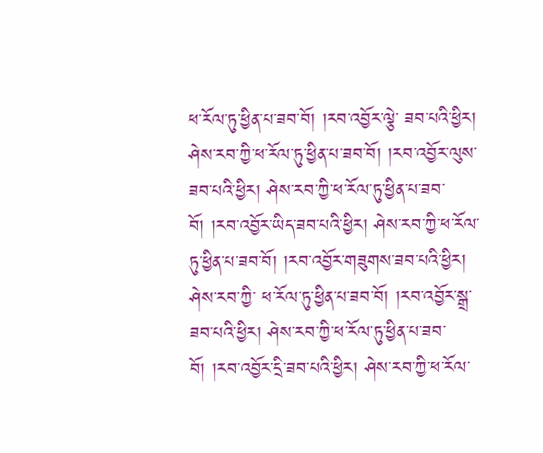ཕ་རོལ་ཏུ་ཕྱིན་པ་ཟབ་བོ། །རབ་འབྱོར་ལྕེ་ ཟབ་པའི་ཕྱིར། ཤེས་རབ་ཀྱི་ཕ་རོལ་ཏུ་ཕྱིན་པ་ཟབ་བོ། །རབ་འབྱོར་ལུས་ཟབ་པའི་ཕྱིར། ཤེས་རབ་ཀྱི་ཕ་རོལ་ཏུ་ཕྱིན་པ་ཟབ་བོ། །རབ་འབྱོར་ཡིད་ཟབ་པའི་ཕྱིར། ཤེས་རབ་ཀྱི་ཕ་རོལ་ཏུ་ཕྱིན་པ་ཟབ་བོ། །རབ་འབྱོར་གཟུགས་ཟབ་པའི་ཕྱིར། ཤེས་རབ་ཀྱི་ ཕ་རོལ་ཏུ་ཕྱིན་པ་ཟབ་བོ། །རབ་འབྱོར་སྒྲ་ཟབ་པའི་ཕྱིར། ཤེས་རབ་ཀྱི་ཕ་རོལ་ཏུ་ཕྱིན་པ་ཟབ་བོ། །རབ་འབྱོར་དྲི་ཟབ་པའི་ཕྱིར། ཤེས་རབ་ཀྱི་ཕ་རོལ་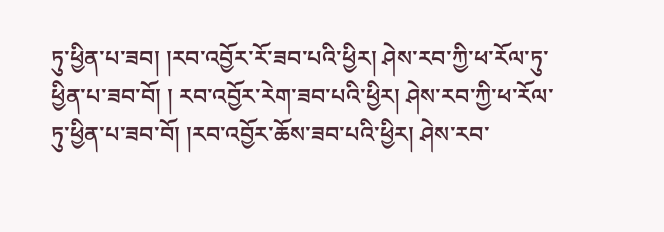ཏུ་ཕྱིན་པ་ཟབ། །རབ་འབྱོར་རོ་ཟབ་པའི་ཕྱིར། ཤེས་རབ་ཀྱི་ཕ་རོལ་ཏུ་ཕྱིན་པ་ཟབ་བོ། ། རབ་འབྱོར་རེག་ཟབ་པའི་ཕྱིར། ཤེས་རབ་ཀྱི་ཕ་རོལ་ཏུ་ཕྱིན་པ་ཟབ་བོ། །རབ་འབྱོར་ཆོས་ཟབ་པའི་ཕྱིར། ཤེས་རབ་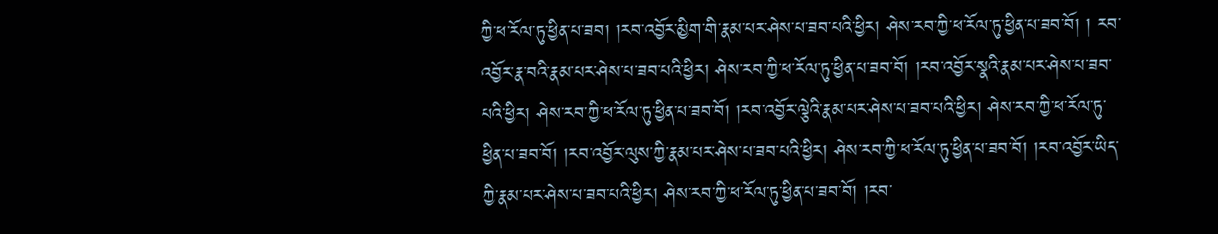ཀྱི་ཕ་རོལ་ཏུ་ཕྱིན་པ་ཟབ། །རབ་འབྱོར་མྱིག་གི་རྣམ་པར་ཤེས་པ་ཟབ་པའི་ཕྱིར། ཤེས་རབ་ཀྱི་ཕ་རོལ་ཏུ་ཕྱིན་པ་ཟབ་བོ། ། རབ་འབྱོར་རྣ་བའི་རྣམ་པར་ཤེས་པ་ཟབ་པའི་ཕྱིར། ཤེས་རབ་ཀྱི་ཕ་རོལ་ཏུ་ཕྱིན་པ་ཟབ་བོ། །རབ་འབྱོར་སྣའི་རྣམ་པར་ཤེས་པ་ཟབ་པའི་ཕྱིར། ཤེས་རབ་ཀྱི་ཕ་རོལ་ཏུ་ཕྱིན་པ་ཟབ་བོ། །རབ་འབྱོར་ལྕེའི་རྣམ་པར་ཤེས་པ་ཟབ་པའི་ཕྱིར། ཤེས་རབ་ཀྱི་ཕ་རོལ་ཏུ་ཕྱིན་པ་ཟབ་བོ། །རབ་འབྱོར་ལུས་ཀྱི་རྣམ་པར་ཤེས་པ་ཟབ་པའི་ཕྱིར། ཤེས་རབ་ཀྱི་ཕ་རོལ་ཏུ་ཕྱིན་པ་ཟབ་བོ། །རབ་འབྱོར་ཡིད་ཀྱི་རྣམ་པར་ཤེས་པ་ཟབ་པའི་ཕྱིར། ཤེས་རབ་ཀྱི་ཕ་རོལ་ཏུ་ཕྱིན་པ་ཟབ་བོ། །རབ་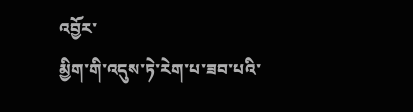འབྱོར་
མྱིག་གི་འདུས་ཏེ་རེག་པ་ཟབ་པའི་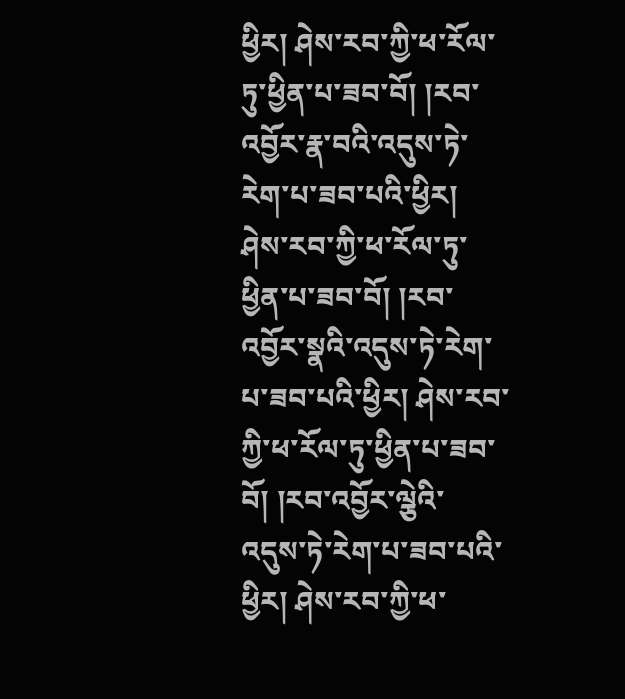ཕྱིར། ཤེས་རབ་ཀྱི་ཕ་རོལ་ཏུ་ཕྱིན་པ་ཟབ་བོ། །རབ་འབྱོར་རྣ་བའི་འདུས་ཏེ་རེག་པ་ཟབ་པའི་ཕྱིར། ཤེས་རབ་ཀྱི་ཕ་རོལ་ཏུ་ཕྱིན་པ་ཟབ་བོ། །རབ་འབྱོར་སྣའི་འདུས་ཏེ་རེག་པ་ཟབ་པའི་ཕྱིར། ཤེས་རབ་ཀྱི་ཕ་རོལ་ཏུ་ཕྱིན་པ་ཟབ་བོ། །རབ་འབྱོར་ལྕེའི་འདུས་ཏེ་རེག་པ་ཟབ་པའི་ཕྱིར། ཤེས་རབ་ཀྱི་ཕ་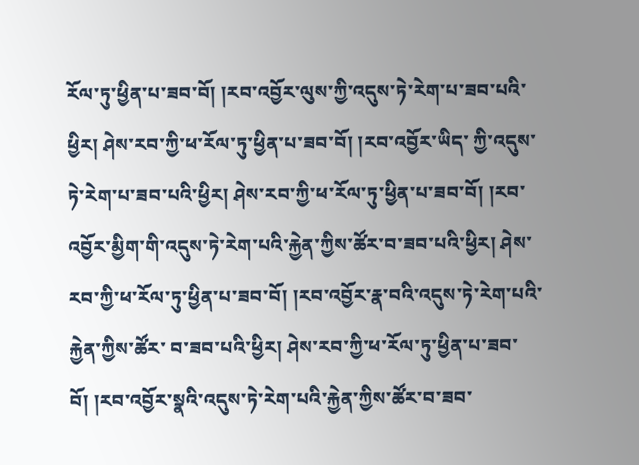རོལ་ཏུ་ཕྱིན་པ་ཟབ་བོ། །རབ་འབྱོར་ལུས་ཀྱི་འདུས་ཏེ་རེག་པ་ཟབ་པའི་ཕྱིར། ཤེས་རབ་ཀྱི་ཕ་རོལ་ཏུ་ཕྱིན་པ་ཟབ་བོ། །རབ་འབྱོར་ཡིད་ ཀྱི་འདུས་ཏེ་རེག་པ་ཟབ་པའི་ཕྱིར། ཤེས་རབ་ཀྱི་ཕ་རོལ་ཏུ་ཕྱིན་པ་ཟབ་བོ། །རབ་འབྱོར་མྱིག་གི་འདུས་ཏེ་རེག་པའི་རྐྱེན་ཀྱིས་ཚོར་བ་ཟབ་པའི་ཕྱིར། ཤེས་རབ་ཀྱི་ཕ་རོལ་ཏུ་ཕྱིན་པ་ཟབ་བོ། །རབ་འབྱོར་རྣ་བའི་འདུས་ཏེ་རེག་པའི་རྐྱེན་ཀྱིས་ཚོར་ བ་ཟབ་པའི་ཕྱིར། ཤེས་རབ་ཀྱི་ཕ་རོལ་ཏུ་ཕྱིན་པ་ཟབ་བོ། །རབ་འབྱོར་སྣའི་འདུས་ཏེ་རེག་པའི་རྐྱེན་ཀྱིས་ཚོར་བ་ཟབ་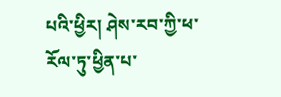པའི་ཕྱིར། ཤེས་རབ་ཀྱི་ཕ་རོལ་ཏུ་ཕྱིན་པ་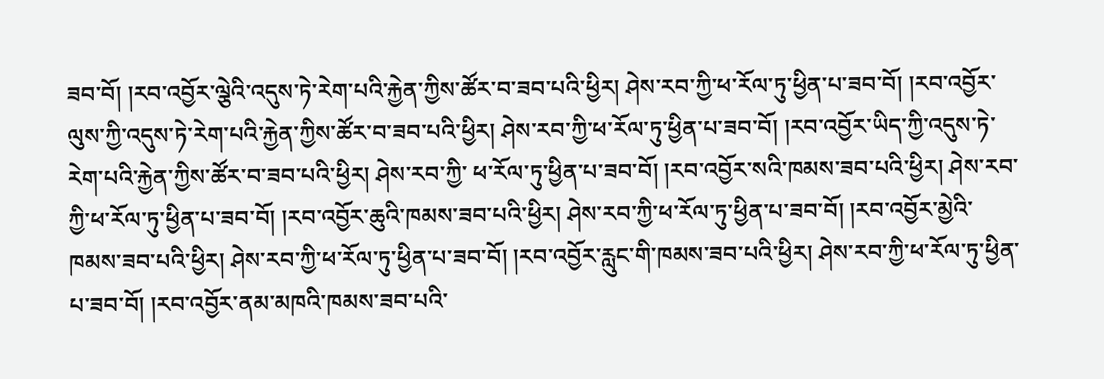ཟབ་བོ། །རབ་འབྱོར་ལྕེའི་འདུས་ཏེ་རེག་པའི་རྐྱེན་ཀྱིས་ཚོར་བ་ཟབ་པའི་ཕྱིར། ཤེས་རབ་ཀྱི་ཕ་རོལ་ཏུ་ཕྱིན་པ་ཟབ་བོ། །རབ་འབྱོར་ལུས་ཀྱི་འདུས་ཏེ་རེག་པའི་རྐྱེན་ཀྱིས་ཚོར་བ་ཟབ་པའི་ཕྱིར། ཤེས་རབ་ཀྱི་ཕ་རོལ་ཏུ་ཕྱིན་པ་ཟབ་བོ། །རབ་འབྱོར་ཡིད་ཀྱི་འདུས་ཏེ་རེག་པའི་རྐྱེན་ཀྱིས་ཚོར་བ་ཟབ་པའི་ཕྱིར། ཤེས་རབ་ཀྱི་ ཕ་རོལ་ཏུ་ཕྱིན་པ་ཟབ་བོ། །རབ་འབྱོར་སའི་ཁམས་ཟབ་པའི་ཕྱིར། ཤེས་རབ་ཀྱི་ཕ་རོལ་ཏུ་ཕྱིན་པ་ཟབ་བོ། །རབ་འབྱོར་ཆུའི་ཁམས་ཟབ་པའི་ཕྱིར། ཤེས་རབ་ཀྱི་ཕ་རོལ་ཏུ་ཕྱིན་པ་ཟབ་བོ། །རབ་འབྱོར་མྱེའི་ཁམས་ཟབ་པའི་ཕྱིར། ཤེས་རབ་ཀྱི་ཕ་རོལ་ཏུ་ཕྱིན་པ་ཟབ་བོ། །རབ་འབྱོར་རླུང་གི་ཁམས་ཟབ་པའི་ཕྱིར། ཤེས་རབ་ཀྱི་ཕ་རོལ་ཏུ་ཕྱིན་པ་ཟབ་བོ། །རབ་འབྱོར་ནམ་མཁའི་ཁམས་ཟབ་པའི་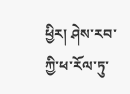ཕྱིར། ཤེས་རབ་ཀྱི་ཕ་རོལ་ཏུ་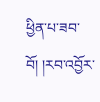ཕྱིན་པ་ཟབ་བོ། །རབ་འབྱོར་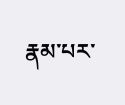རྣམ་པར་